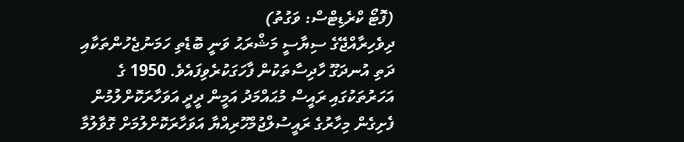(ފޮޓޯ ކްރެޑިޓްސް: ވަގުތު)
ދިވެހިރާއްޖޭގެ ސިޔާސީ މަޝްރަޙު ވަނީ ބޮޑެތި ހަމަނުޖެހުންތަކާއި ދަތި އުނދަގޫ ހާދިސާތަކުން ފާހަގަކުރެވިފައެވެ. 1950 ގެ އަހަރުތަކުގައި ރައީސް މުޙައްމަދު އަމީން ދީދީ އަވަހާރަކޮށްލުމުން ފެށިގެން މިހާރުގެ ރައީސުލްޖުމްހޫރިއްޔާ އަވަހާރަކޮށްލުމަށް ގޮވާލުމާ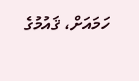ހަމައަށް، ޤައުމުގެ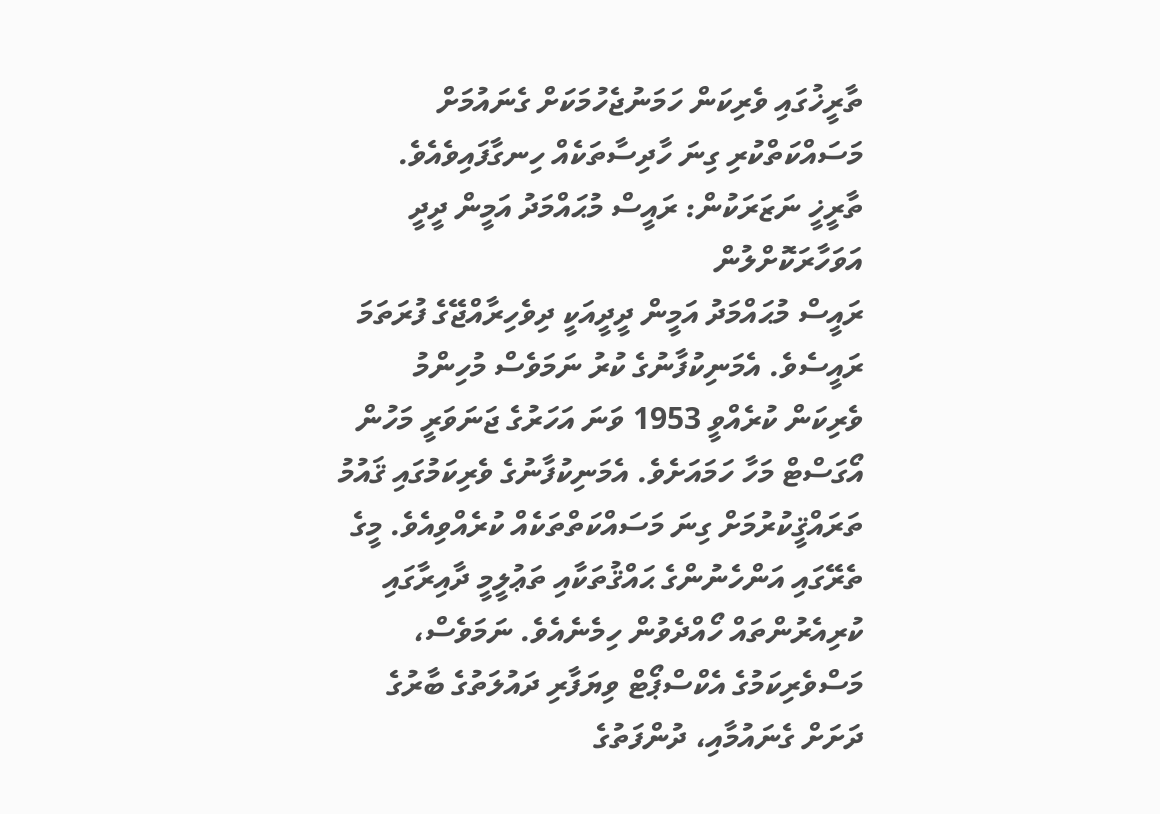ތާރީޚުގައި ވެރިކަން ހަމަނުޖެހުމަކަށް ގެނައުމަށް މަސައްކަތްކުރި ގިނަ ހާދިސާތަކެއް ހިނގާފައިވެއެވެ.
ތާރީޚީ ނަޒަރަކުން: ރައީސް މުޙައްމަދު އަމީން ދީދީ އަވަހާރަކޮށްލުން
ރައީސް މުޙައްމަދު އަމީން ދީދީއަކީ ދިވެހިރާއްޖޭގެ ފުރަތަމަ ރައީސެވެ. އެމަނިކުފާނުގެ ކުރު ނަމަވެސް މުހިންމު ވެރިކަން ކުރެއްވީ 1953 ވަނަ އަހަރުގެ ޖަނަވަރީ މަހުން އޯގަސްޓް މަހާ ހަމައަށެވެ. އެމަނިކުފާނުގެ ވެރިކަމުގައި ޤައުމު ތަރައްޤީކުރުމަށް ގިނަ މަސައްކަތްތަކެއް ކުރެއްވިއެވެ. މީގެ ތެރޭގައި އަންހެނުންގެ ޙައްޤުތަކާއި ތަޢުލީމީ ދާއިރާގައި ކުރިއެރުންތައް ހޯއްދެވުން ހިމެނެއެވެ. ނަމަވެސް، މަސްވެރިކަމުގެ އެކްސްޕޯޓް ވިޔަފާރި ދައުލަތުގެ ބާރުގެ ދަށަށް ގެނައުމާއި، ދުންފަތުގެ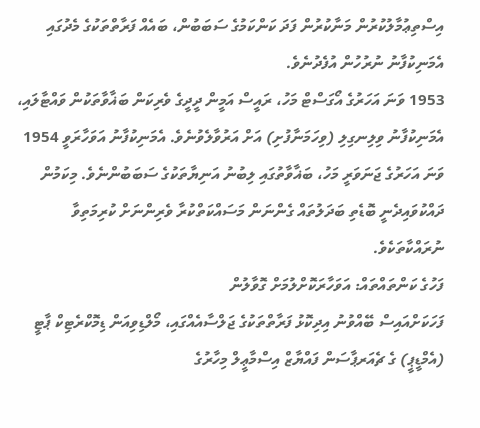އިސްތިޢުމާލުކުރުން މަނާކުރުން ފަދަ ކަންކަމުގެ ސަބަބުން، ބައެއް ފަރާތްތަކުގެ މެދުގައި އެމަނިކުފާނު ނުރުހުން އުފެދުނެވެ.
1953 ވަނަ އަހަރުގެ އޯގަސްޓް މަހު، ރައީސް އަމީން ދީދީގެ ވެރިކަން ބަޣާވާތަކުން ވައްޓާލައި، އެމަނިކުފާނު ވިލިނގިލި (ވިހަމަނާފުށި) އަށް އަރުވާލެވުނެވެ. އެމަނިކުފާނު އަވަހާރަވީ 1954 ވަނަ އަހަރުގެ ޖަނަވަރީ މަހު، ބަޣާވާތުގައި ލިބުނު އަނިޔާތަކުގެ ސަބަބުންނެވެ. މިކަމުން ދައްކުވައިދެނީ ބޮޑެތި ބަދަލުތައް ގެންނަން މަސައްކަތްކުރާ ވެރިންނަށް ކުރިމަތިވާ ނުރައްކާތަކެވެ.
ފަހުގެ ކަންތައްތައް: އަވަހާރަކޮށްލުމަށް ގޮވާލުން
ފަހަކަށްއައިސް ބޭއްވުނު އިދިކޮޅު ފަރާތްތަކުގެ ޖަލްސާއެއްގައި، މޯލްޑިވިއަން ޑިމޮކްރެޓިކް ޕާޓީ (އެމްޑީޕީ) ގެ ޗެއަރޕާސަން ފައްޔާޒް އިސްމާޢީލް މިހާރުގެ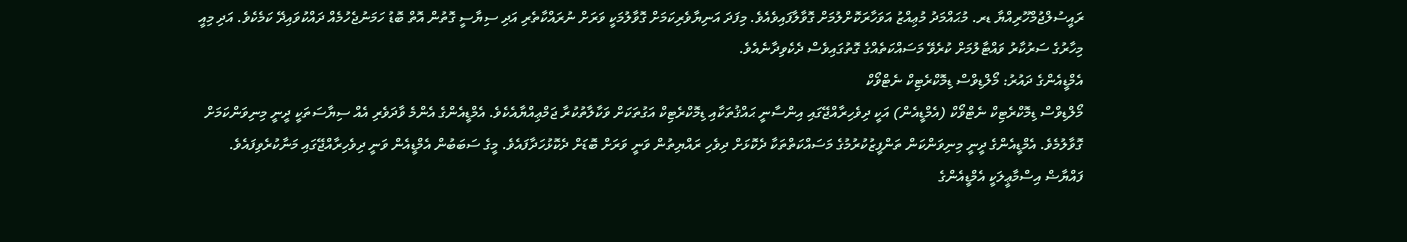ރައީސުލްޖުމްހޫރިއްޔާ ޑރ. މުޙައްމަދު މުޢިއްޒު އަވަހާރަކޮށްލުމަށް ގޮވާލާފައިވެއެވެ. މިފަދަ އަނިޔާވެރިކަމަށް ގޮވާލުމަކީ ވަރަށް ނުރައްކާތެރި އަދި ސިޔާސީ ގޮތުން އޮތް ބޮޑު ހަމަނުޖެހުމެއް ދައްކުވައިދޭ ކަމެކެވެ. އަދި މިއީ މިހާރުގެ ސަރުކާރު ވައްޓާލުމަށް ކުރެވޭ މަސައްކަތެއްގެ ގޮތުގައިވެސް ދެކެވިދާނެއެވެ.
އެމްޑީއެންގެ ދައުރު: މޯލްޑިވްސް ޑިމޮކްރެޓިކް ނެޓްވޯކް
މޯލްޑިވްސް ޑިމޮކްރެޓިކް ނެޓްވޯކް (އެމްޑީއެން) އަކީ ދިވެހިރާއްޖޭގައި އިންސާނީ ޙައްޤުތަކާއި ޑިމޮކްރެޓިކް އަގުތަކަށް ވަކާލާތުކުރާ ޖަމްޢިއްޔާއެކެވެ. އެމްޑީއެންގެ އެންމެ ވާދަވެރި އެއް ސިޔާސަތަކީ ދީނީ މިނިވަންކަމަށް ގޮވާލުމެވެ. އެމްޑީއެންގެ ދީނީ މިނިވަންކަން ތަންފީޒުކުރުމުގެ މަސައްކަތްތަކާ ދެކޮޅަށް ދިވެހި ރައްޔިތުން ވަނީ ވަރަށް ބޮޑަށް ދެކޮޅުހަދާފައެވެ. މީގެ ސަބަބުން އެމްޑީއެން ވަނީ ދިވެހިރާއްޖޭގައި މަނާކުރެވިފައެވެ.
ފައްޔާޟް އިސްމާޢީލަކީ އެމްޑީއެންގެ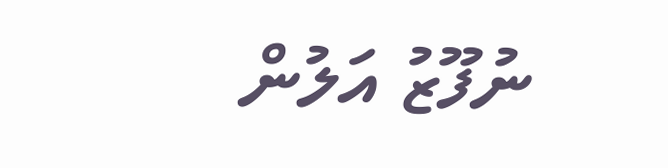ނުފޫޒު އަލުން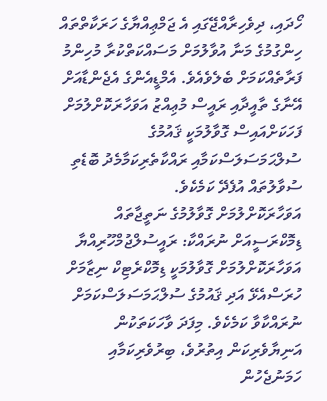ހޯދައި، ދިވެހިރާއްޖޭގައި އެ ޖަމްޢިއްޔާގެ ހަރަކާތްތައް ހިންގުމުގެ މަނާ އުވާލުމަށް މަސައްކަތްކުރާ މުހިންމު ފަރާތެއްކަމަށް ބެލެވެއެވެ. އެމްޑީއެންގެ އެޖެންޑާއަށް އޭނާގެ ތާއީދާއި ރައީސް މުޢިއްޒު އަވަހާރަކޮށްލުމަށް ފަހަކަށްއައިސް ގޮވާލުމަކީ ޤައުމުގެ ސުލްޙަމަސަލަސްކަމާއި ރައްކާތެރިކަމާމެދު ބޮޑެތި ސުވާލުތައް އުފެދޭ ކަމެކެވެ.
އަވަހާރަކޮށްލުމަށް ގޮވާލުމުގެ ނަތީޖާތައް
ޑިމޮކްރަސީއަށް ނުރައްކާ: ރައީސުލްޖުމްހޫރިއްޔާ އަވަހާރަކޮށްލުމަށް ގޮވާލުމަކީ ޑިމޮކްރެޓިކް ނިޒާމަށް ހުރަސްއެޅޭ އަދި ޤައުމުގެ ސުލްޙަމަސަލަސްކަމަށް ނުރައްކާވާ ކަމެކެވެ. މިފަދަ ވާހަކަތަކުން އަނިޔާވެރިކަން އިތުރުވެ، ބިރުވެރިކަމާއި ހަމަނުޖެހުން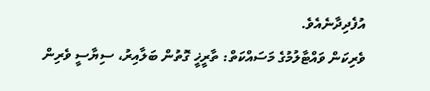އުފެދިދާނެއެވެ.
ވެރިކަން ވައްޓާލުމުގެ މަސައްކަތް: ތާރީޚީ ގޮތުން ބަލާއިރު، ސިޔާސީ ވެރިން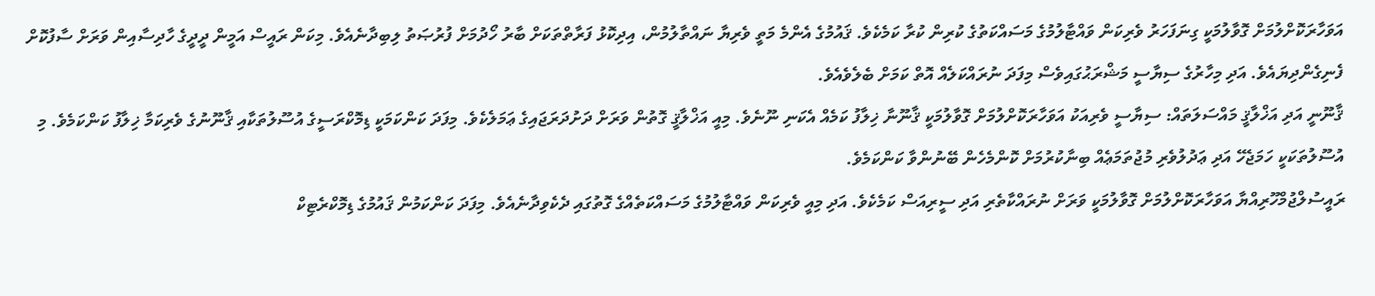އަވަހާރަކޮށްލުމަށް ގޮވާލުމަކީ ގިނަފަހަރު ވެރިކަން ވައްޓާލުމުގެ މަސައްކަތުގެ ކުރިން ކުރާ ކަމެކެވެ. ޤައުމުގެ އެންމެ މަތީ ވެރިޔާ ނައްތާލުމުން، އިދިކޮޅު ފަރާތްތަކަށް ބާރު ހޯދުމަށް ފުރުޞަތު ލިބިދާނެއެވެ. މިކަން ރައީސް އަމީން ދީދީގެ ހާދިސާއިން ވަރަށް ސާފުކޮށް ފެނިގެންދިޔައެވެ. އަދި މިހާރުގެ ސިޔާސީ މަޝްރަޙުގައިވެސް މިފަދަ ނުރައްކަލެއް އޮތް ކަމަށް ބެލެވެއެވެ.
ޤާނޫނީ އަދި އަޚްލާޤީ މައްސަލަތައް: ސިޔާސީ ވެރިއަކު އަވަހާރަކޮށްލުމަށް ގޮވާލުމަކީ ޤާނޫނާ ޚިލާފު ކަމެއް އެކަނި ނޫނެވެ. މިއީ އަޚްލާޤީ ގޮތުން ވަރަށް ދަށުދަރަޖައިގެ ޢަމަލެކެވެ. މިފަދަ ކަންކަމަކީ ޑިމޮކްރަސީގެ އުސޫލުތަކާއި ޤާނޫނުގެ ވެރިކަމާ ޚިލާފު ކަންކަމެވެ. މި އުސޫލުތަކަކީ ހަމަޖެހޭ އަދި ޢަދުލުވެރި މުޖުތަމަޢެއް ބިނާކުރުމަށް ކޮންމެހެން ބޭނުންވާ ކަންކަމެވެ.
ރައީސުލްޖުމްހޫރިއްޔާ އަވަހާރަކޮށްލުމަށް ގޮވާލުމަކީ ވަރަށް ނުރައްކާތެރި އަދި ސީރިއަސް ކަމެކެވެ. އަދި މިއީ ވެރިކަން ވައްޓާލުމުގެ މަސައްކަތެއްގެ ގޮތުގައި ދެކެވިދާނެއެވެ. މިފަދަ ކަންކަމުން ޤައުމުގެ ޑިމޮކްރެޓިކް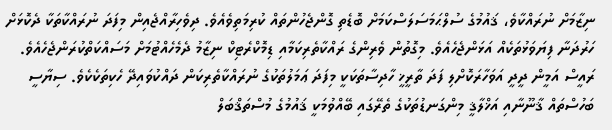ނިޒާމަށް ނުރައްކާވެ، ޤައުމުގެ ސުލްޙަމަސަލަސްކަމަށް ބޮޑެތި ގޮންޖެހުންތައް ކުރިމަތިވެއެވެ. ދިވެހިރާއްޖެއިން މިފަދަ ނުރައްކާތަކާ ދެކޮޅަށް ހަރުދަނާ ފިޔަވަޅުތަކެއް އަޅަންޖެހެއެވެ. މިގޮތުން ވެރިންގެ ރައްކާތެރިކަމާއި ޑިމޮކްރެޓިކް ނިޒާމު ދެމެހެއްޓުމަށް މަސައްކަތްކުރަންޖެހެއެވެ. ރައީސް އަމީން ދީދީ އަވަހާރަކޮށްލި ފަދަ ތާރީޚީ ހާދިސާތަކަކީ މިފަދަ ޢަމަލުތަކުގެ ނުރައްކާތެރިކަން ދައްކުވައިދޭ ހެކިތަކެކެވެ. ސިޔާސީ ބަހުސްތައް ޤާނޫނާއި އަޚްލާޤީ މިންގަނޑުތަކުގެ ތެރޭގައި ބޭއްވުމަކީ ޤައުމުގެ މުސްތަޤްބަލް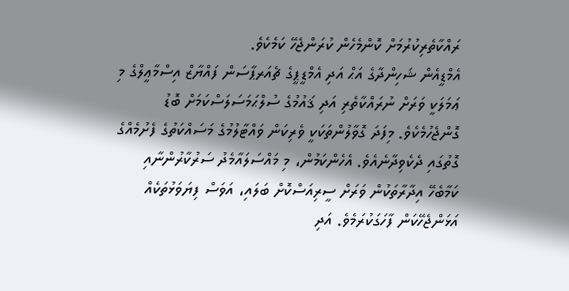ރައްކާތެރިކުރުމަށް ކޮންމެހެން ކުރަންޖެހޭ ކަމެކެވެ.
އެމްޑީއެން ޝަހިންދާގެ އަޙް އަދި އެމްޑީޕީގެ ޗެއަރޕާސަން ފައްޔާޒް އިސްމާޢީލްގެ މި ޢަމަލަކީ ވަރަށް ނުރައްކާތެރި އަދި ޤައުމުގެ ސުލްޙަމަސަލަސްކަމަށް ބޮޑު ގޮންޖެހުމެކެވެ. މިފަދަ ގޮވާލުންތަކަކީ ވެރިކަން ވައްޓާލުމުގެ މަސައްކަތުގެ ފެށުމެއްގެ ގޮތުގައި ދެކެވިދާނެއެވެ. އެހެންކަމުން، މި މައްސަލައާމެދު ސަރުކާރުންނާއި ކަމާބެހޭ އިދާރާތަކުން ވަރަށް ސީރިއަސްކޮށް ބަލައި، އަވަސް ފިޔަވަޅުތަކެއް އަޅަންޖެހޭކަން ފާހަގަކުރަމެވެ. އަދި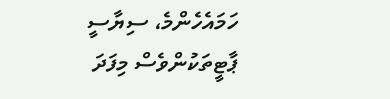ހަމައެހެންމެ، ސިޔާސީ ޕާޓީތަކުންވެސް މިފަދަ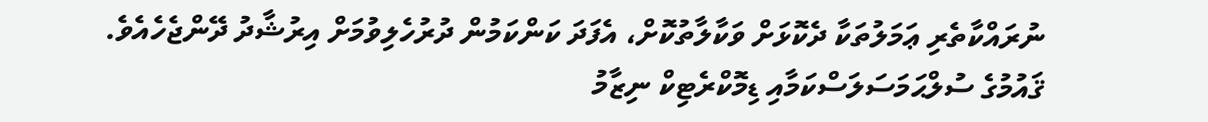ނުރައްކާތެރި ޢަމަލުތަކާ ދެކޮޅަށް ވަކާލާތުކޮށް، އެފަދަ ކަންކަމުން ދުރުހެލިވުމަށް އިރުޝާދު ދޭންޖެހެއެވެ. ޤައުމުގެ ސުލްޙަމަސަލަސްކަމާއި ޑިމޮކްރެޓިކް ނިޒާމު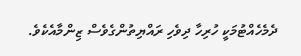ދެމެހެއްޓުމަކީ ހުރިހާ ދިވެހި ރައްޔިތުންގެވެސް ޒިންމާއެކެވެ.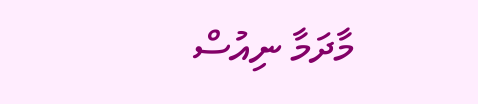މާދަމާ ނިއުސް